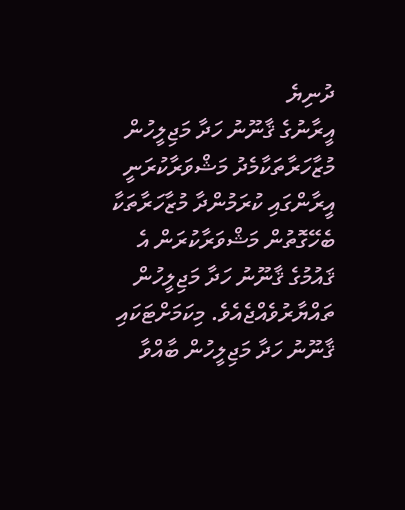ދުނިޔެ
އީރާނުގެ ޤާނޫނު ހަދާ މަޖިލީހުން މުޒާހަރާތަކާމެދު މަޝްވަރާކުރަނީ
އީރާންގައި ކުރަމުންދާ މުޒާހަރާތަކާ ބެހޭގޮތުން މަޝްވަރާކުރަން އެ ޤައުމުގެ ޤާނޫނު ހަދާ މަޖިލީހުން ތައްޔާރުވެއްޖެއެވެ. މިކަމަށްޓަކައި ޤާނޫނު ހަދާ މަޖިލީހުން ބާއްވާ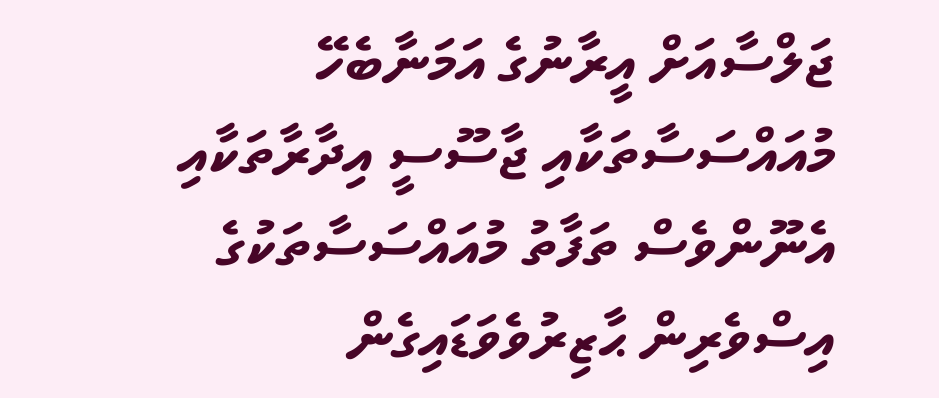ޖަލްސާއަށް އީރާނުގެ އަމަނާބެހޭ މުއައްސަސާތަކާއި ޖާސޫސީ އިދާރާތަކާއި އެނޫންވެސް ތަފާތު މުއައްސަސާތަކުގެ އިސްވެރިން ޙާޒިރުވެވަޑައިގެން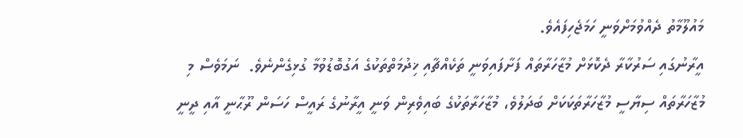މައުލޫމާތު ދެއްވުމަށްވަނީ ހަމަޖެހިފައެވެ.
އީރާނުގައި ސަރުކާރާ ދެކޮޅަށް މުޒާހަރާތައް ފަށާފައިވަނީ ތަކެއްޗާއި ޚިދުމަތްތަކުގެ އަގުބޮޑުވުމާ ގުޅިގެންނެވެ.  ނަމަވެސް މި މުޒާހަރާތައް ސިޔާސީ މުޒާހަރާތަކަކަށް ބަދަލުވެ، މުޒާހަރާތަކުގެ ބައިވެރިން ވަނީ އީރާނުގެ ރައީސް ހަސަން ރޫޙާނީ އާއި ދީނީ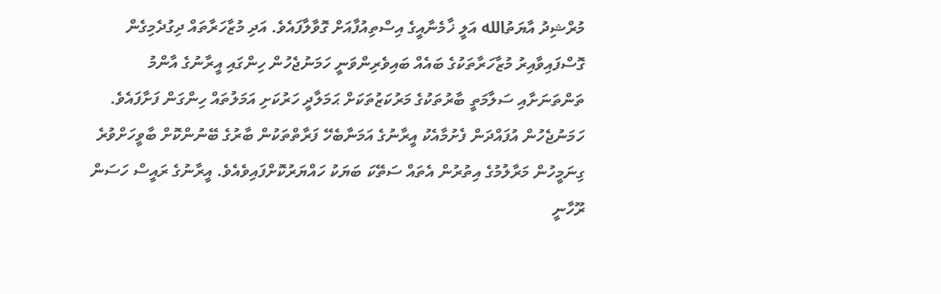މުރްޝިދު އާޔަތުالله އަލީ ޚާމެނާއީގެ އިސްތިއުފާއަށް ގޮވާލާފައެވެ. އަދި މުޒާހަރާތައް ދިގުދެމިގެން ގޮސްފައިވާއިރު މުޒާހަރާތަކުގެ ބައެއް ބައިވެރިންވަނީ ހަމަނުޖެހުން ހިންގައި އީރާނުގެ އާންމު ތަންތަނަށާއި ސަލާމަތީ ބާރުތަކުގެ މަރުކަޒުތަކަށް ޙަމަލާދީ ހަރުކަށި އަމަލުތައް ހިންގަން ފަށާފައެވެ.
ހަމަނުޖެހުން އުފައްދަން ފެށުމާއެކު އީރާނުގެ އަމަނާބެހޭ ފަރާތްތަކުން ބާރުގެ ބޭނުންކޮށް ބާވީހަށްވުރެ ގިނަމީހުން މަރާލުމުގެ އިތުރުން އެތައް ސަތޭކަ ބަޔަކު ހައްޔަރުކޮށްފައިވެއެވެ. އީރާނުގެ ރައީސް ހަސަން ރޫހާނީ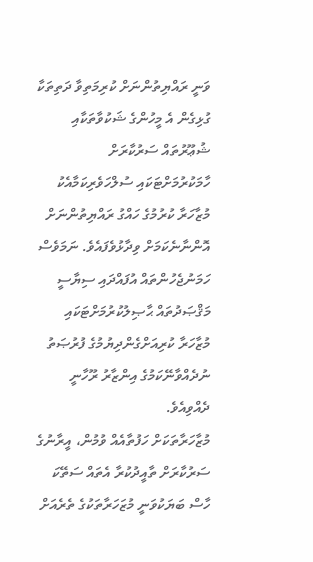ވަނީ ރައްޔިތުންނަށް ކުރިމަތިވާ ދަތިތަކާ ގުޅިގެން އެ މީހުންގެ ޝަކުވާތަކާއި ޝުޢޫރުތައް ސަރުކާރަށް ހާމަކުރުމަށްޓަކައި ސުލްހަވެރިކަމާއެކު މުޒާހަރާ ކުރުމުގެ ހައްގު ރައްޔިތުންނަށް އޮންނާނެކަމަށް ވިދާޅުވެފައެވެ. ނަމަވެސް ހަމަނުޖެހުންތައް އުފައްދައި ސިޔާސީ މަޤްޞަދުތައް ޙާޞިލުކުރުމަށްޓަކައި މުޒާހަރާ ކުރިއަށްގެންދިޔުމުގެ ފުރުޞަތު ނުދެއްވާނޭކަމުގެ އިންޒާރު ރޫހާނީ ދެއްވިއެވެ.
މުޒާހަރާތަކަށް ހަފުތާއެއް ވުމުން، އީރާނުގެ ސަރުކާރަށް ތާއީދުކުރާ އެތައް ސަތޭކަ ހާސް ބަޔަކުވަނީ މުޒަހަރާތަކުގެ ތެރެއަށް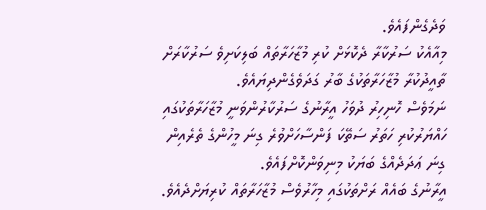ވަދެގެންފައެވެ.
މިއާއެކު ސަރުކާރާ ދެކޮޅަށް ކުރި މުޒާހަރާތައް ބަލިކަށިވެ ސަރުކާރަށް ތާއީދުކުރާ މުޒާހަރާތަކުގެ ބާރު ގަދަވެގެންދިޔައެވެ.
ނަމަވެސް ހޮނިހިރު ދުވަހު އީރާނުގެ ސަރުކާރުންވަނީ މުޒާހަރާތަކުގައި ހައްޔަރުކުރި ހަތަރު ސަތޭކަ ފަންސާހަށްވުރެ ގިނަ މީހުންގެ ތެރެއިން ގިނަ ޢަދަދެއްގެ ބަޔަކު މިނިވަންކޮށްފައެވެ.
އީރާނުގެ ބައެއް ރަށްތަކުގައި މިހާރުވެސް މުޒާހަރާތައް ކުރިޔަށްދެއެވެ.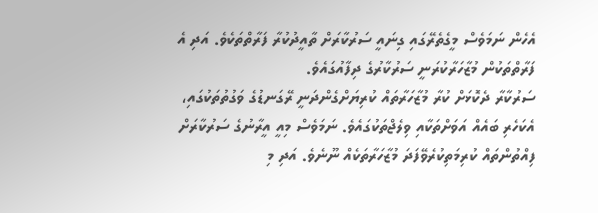އެހެން ނަމަވެސް މީގެތެރޭގައި ގިނައީ ސަރުކާރަށް ތާއީދުކުރާ ފަރާތްތަކެވެ. އަދި އެ ފަރާތްތަކުން މުޒާހަރާކުރަނީ ސަރުކާރުގެ ދިފާއުގައެވެ.
ސަރުކާރާ ދެކޮޅަށް ކުރާ މުޒާހަރާތައް ކުރިޔަށްގެންދަނީ ރޭގަނޑުގެ ވަގުތުތަކުގައި، އެކަހެރި ބައެއް އަވަށްތަކާއި ވިލެޖްތަކުގައެވެ. ނަމަވެސް މިއީ އީރާނުގެ ސަރުކާރަށް ފިއްތުންތައް ކުރިމަތިކުރެވޭފަދަ މުޒާހަރާތަކެއް ނޫނެވެ. އަދި މި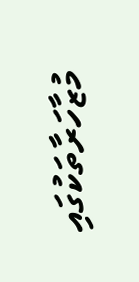މުޒާހަރާތަކުގައި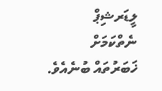ލީޑަރޝިޕް ނެތްކަމަށް ޚަބަރުތައް ބުނެއެވެ.